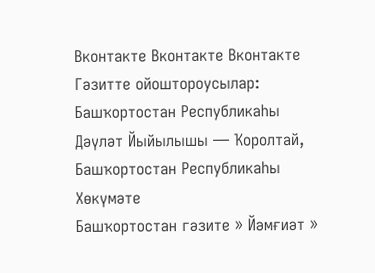Вконтакте Вконтакте Вконтакте
Гәзитте ойоштороусылар:
Башҡортостан Республикаһы
Дәүләт Йыйылышы — Ҡоролтай,
Башҡортостан Республикаһы Хөкүмәте
Башҡортостан гәзите » Йәмғиәт »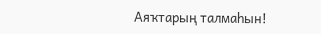Аяҡтарың талмаһын!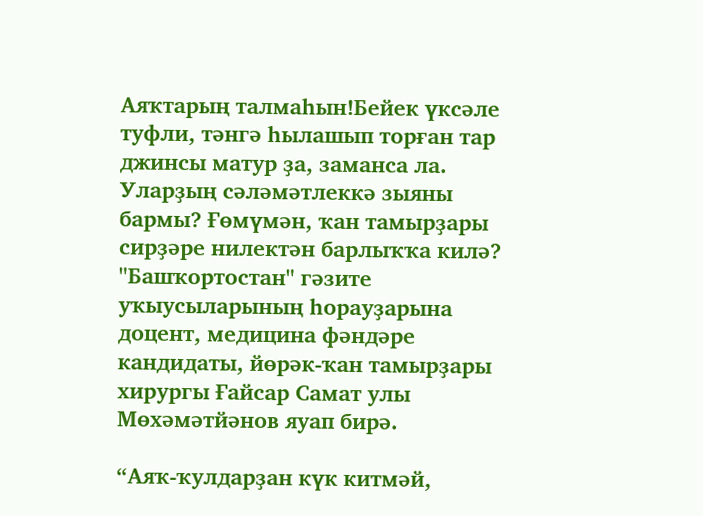Аяҡтарың талмаһын!Бейек үксәле туфли, тәнгә һылашып торған тар джинсы матур ҙа, заманса ла. Уларҙың сәләмәтлеккә зыяны бармы? Ғөмүмән, ҡан тамырҙары сирҙәре нилектән барлыҡҡа килә? "Башҡортостан" гәзите уҡыусыларының һорауҙарына доцент, медицина фәндәре кандидаты, йөрәк-ҡан тамырҙары хирургы Ғайсар Самат улы Мөхәмәтйәнов яуап бирә.

“Аяҡ-ҡулдарҙан күк китмәй,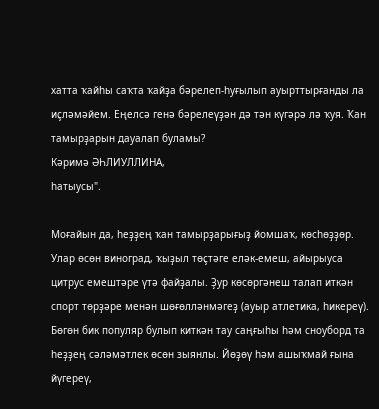хатта ҡайһы саҡта ҡайҙа бәрелеп-һуғылып ауырттырғанды ла иҫләмәйем. Еңелсә генә бәрелеүҙән дә тән күгәрә лә ҡуя. Ҡан тамырҙарын дауалап буламы?
Кәримә ӘҺЛИУЛЛИНА,
һатыусы".

Моғайын да, һеҙҙең ҡан тамырҙарығыҙ йомшаҡ, көсһөҙҙөр. Улар өсөн виноград, ҡыҙыл төҫтәге еләк-емеш, айырыуса цитрус емештәре үтә файҙалы. Ҙур көсөргәнеш талап иткән спорт төрҙәре менән шөғөлләнмәгеҙ (ауыр атлетика, һикереү). Бөгөн бик популяр булып киткән тау саңғыһы һәм сноуборд та һеҙҙең сәләмәтлек өсөн зыянлы. Йөҙөү һәм ашыҡмай ғына йүгереү,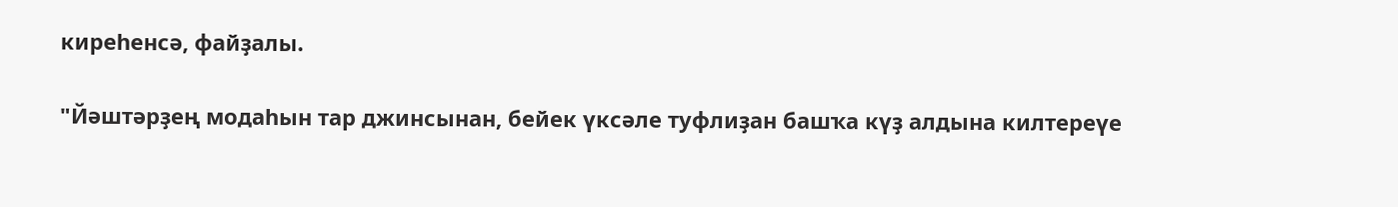киреһенсә, файҙалы.

"Йәштәрҙең модаһын тар джинсынан, бейек үксәле туфлиҙан башҡа күҙ алдына килтереүе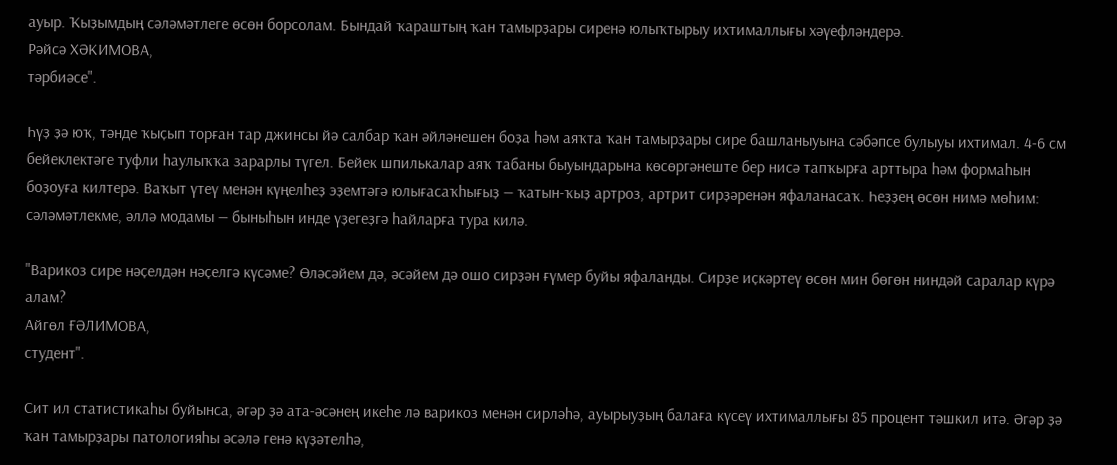ауыр. Ҡыҙымдың сәләмәтлеге өсөн борсолам. Бындай ҡараштың ҡан тамырҙары сиренә юлыҡтырыу ихтималлығы хәүефләндерә.
Рәйсә ХӘКИМОВА,
тәрбиәсе".

Һүҙ ҙә юҡ, тәнде ҡыҫып торған тар джинсы йә салбар ҡан әйләнешен боҙа һәм аяҡта ҡан тамырҙары сире башланыуына сәбәпсе булыуы ихтимал. 4-6 см бейеклектәге туфли һаулыҡҡа зарарлы түгел. Бейек шпилькалар аяҡ табаны быуындарына көсөргәнеште бер нисә тапҡырға арттыра һәм формаһын боҙоуға килтерә. Ваҡыт үтеү менән күңелһеҙ эҙемтәгә юлығасаҡһығыҙ — ҡатын-ҡыҙ артроз, артрит сирҙәренән яфаланасаҡ. Һеҙҙең өсөн нимә мөһим: сәләмәтлекме, әллә модамы — быныһын инде үҙегеҙгә һайларға тура килә.

"Варикоз сире нәҫелдән нәҫелгә күсәме? Өләсәйем дә, әсәйем дә ошо сирҙән ғүмер буйы яфаланды. Сирҙе иҫкәртеү өсөн мин бөгөн ниндәй саралар күрә алам?
Айгөл ҒӘЛИМОВА,
студент".

Сит ил статистикаһы буйынса, әгәр ҙә ата-әсәнең икеһе лә варикоз менән сирләһә, ауырыуҙың балаға күсеү ихтималлығы 85 процент тәшкил итә. Әгәр ҙә ҡан тамырҙары патологияһы әсәлә генә күҙәтелһә,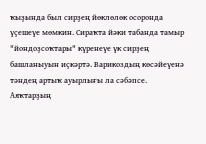ҡыҙында был сирҙең йөклөлөк осоронда үҫешеүе мөмкин. Сираҡта йәки табанда тамыр "йондоҙсоҡтары" күренеүе үк сирҙең башланыуын иҫкәртә. Варикоздың көсәйеүенә тәндең артыҡ ауырлығы ла сәбәпсе. Аяҡтарҙың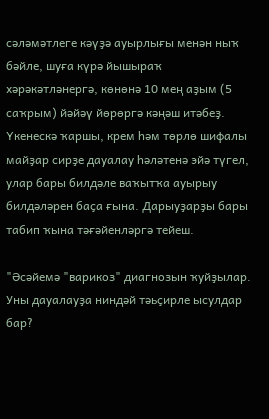сәләмәтлеге кәүҙә ауырлығы менән ныҡ бәйле, шуға күрә йышыраҡ хәрәкәтләнергә, көнөнә 10 мең аҙым (5 саҡрым) йәйәү йөрөргә кәңәш итәбеҙ.
Үкенескә ҡаршы, крем һәм төрлө шифалы майҙар сирҙе дауалау һәләтенә эйә түгел, улар бары билдәле ваҡытҡа ауырыу билдәләрен баҫа ғына. Дарыуҙарҙы бары табип ҡына тәғәйенләргә тейеш.

"Әсәйемә "варикоз" диагнозын ҡуйҙылар. Уны дауалауҙа ниндәй тәьҫирле ысулдар бар?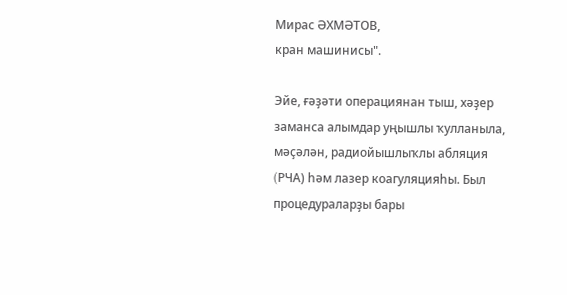Мирас ӘХМӘТОВ,
кран машинисы".

Эйе, ғәҙәти операциянан тыш, хәҙер заманса алымдар уңышлы ҡулланыла, мәҫәлән, радиойышлыҡлы абляция (PЧA) һәм лазер коагуляцияһы. Был процедураларҙы бары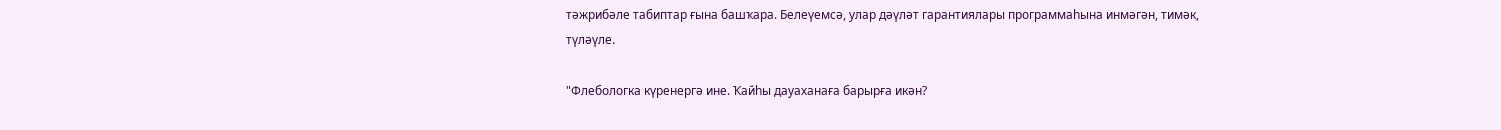тәжрибәле табиптар ғына башҡара. Белеүемсә, улар дәүләт гарантиялары программаһына инмәгән, тимәк, түләүле.

"Флебологка күренергә ине. Ҡайһы дауаханаға барырға икән?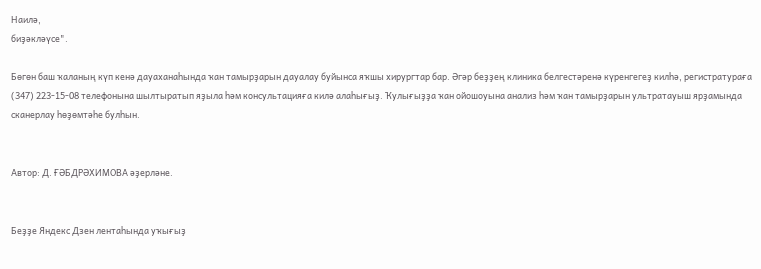Наилә,
биҙәкләүсе".

Бөгөн баш ҡаланың күп кенә дауаханаһында ҡан тамырҙарын дауалау буйынса яҡшы хирургтар бар. Әгәр беҙҙең клиника белгестәренә күренгегеҙ килһә, регистратураға (347) 223-15-08 телефонына шылтыратып яҙыла һәм консультацияға килә алаһығыҙ. Ҡулығыҙҙа ҡан ойошоуына анализ һәм ҡан тамырҙарын ультратауыш ярҙамында сканерлау һөҙөмтәһе булһын.


Автор: Д. ҒӘБДРӘХИМОВА әҙерләне.


Беҙҙе Яндекс Дзен лентаһында уҡығыҙ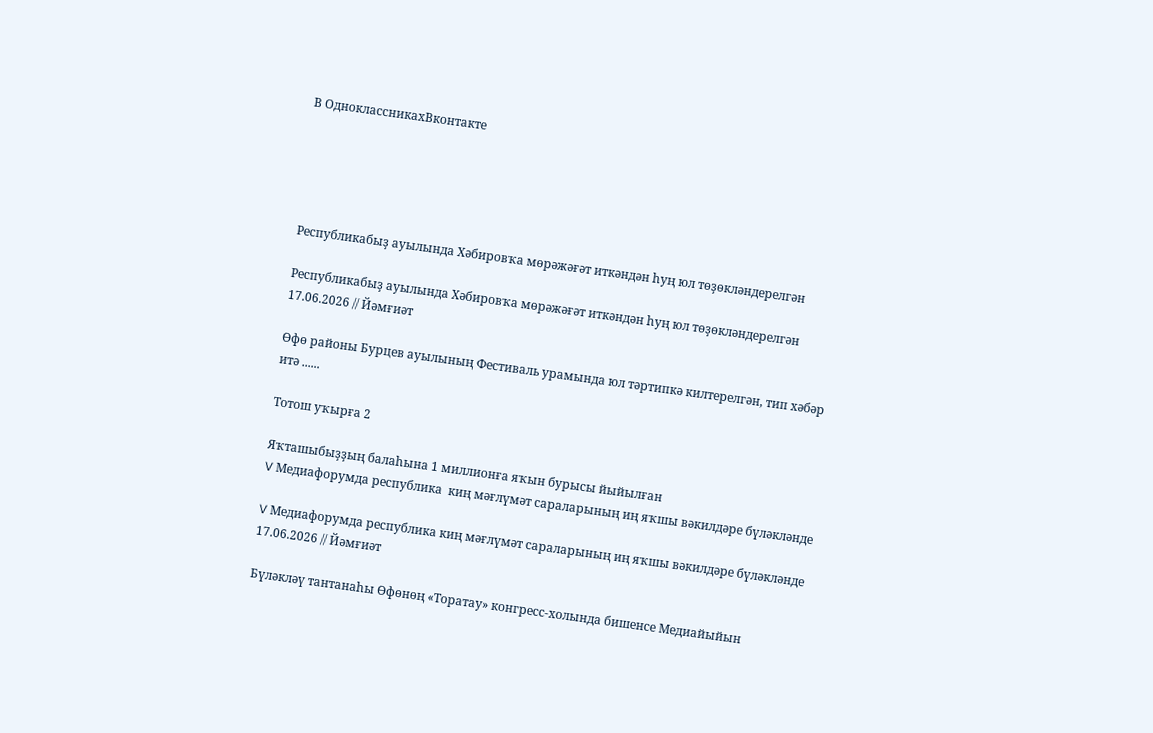В ОдноклассникахВконтакте





Республикабыҙ ауылында Хәбировҡа мөрәжәғәт иткәндән һуң юл төҙөкләндерелгән

Республикабыҙ ауылында Хәбировҡа мөрәжәғәт иткәндән һуң юл төҙөкләндерелгән 17.06.2026 // Йәмғиәт

Өфө районы Бурцев ауылының Фестиваль урамында юл тәртипкә килтерелгән, тип хәбәр итә ......

Тотош уҡырға 2

Яҡташыбыҙҙың балаһына 1 миллионға яҡын бурысы йыйылған
V Медиафорумда республика  киң мәғлүмәт сараларының иң яҡшы вәкилдәре бүләкләнде

V Медиафорумда республика киң мәғлүмәт сараларының иң яҡшы вәкилдәре бүләкләнде 17.06.2026 // Йәмғиәт

Бүләкләү тантанаһы Өфөнөң «Торатау» конгресс-холында бишенсе Медиайыйын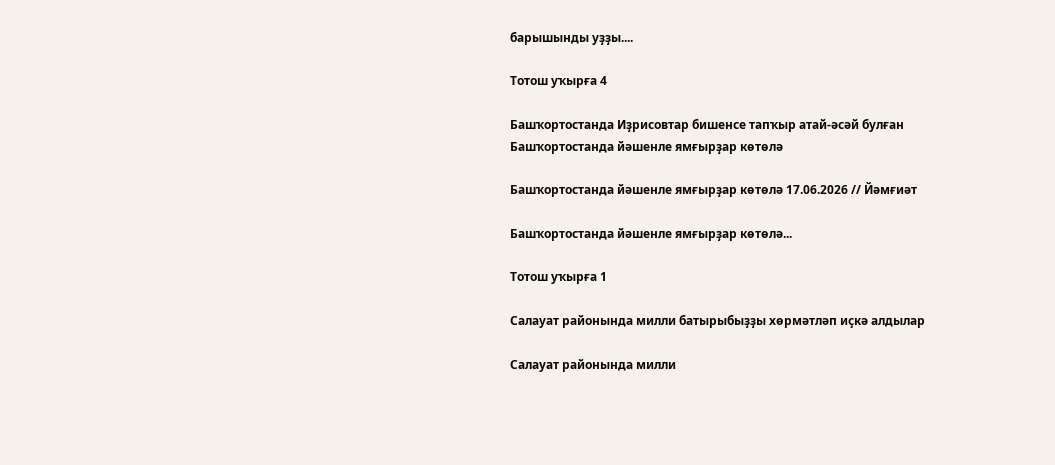барышынды уҙҙы....

Тотош уҡырға 4

Башҡортостанда Иҙрисовтар бишенсе тапҡыр атай-әсәй булған
Башҡортостанда йәшенле ямғырҙар көтөлә

Башҡортостанда йәшенле ямғырҙар көтөлә 17.06.2026 // Йәмғиәт

Башҡортостанда йәшенле ямғырҙар көтөлә...

Тотош уҡырға 1

Салауат районында милли батырыбыҙҙы хөрмәтләп иҫкә алдылар

Салауат районында милли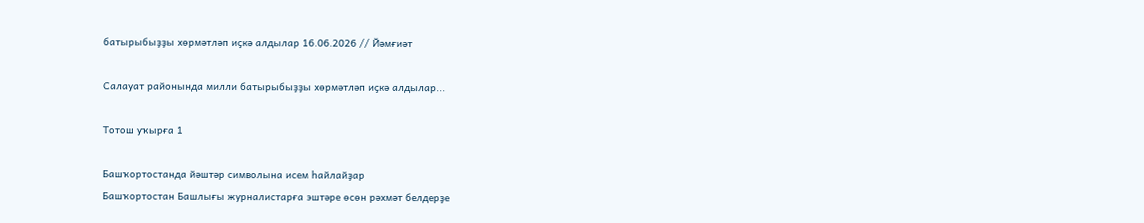батырыбыҙҙы хөрмәтләп иҫкә алдылар 16.06.2026 // Йәмғиәт

Салауат районында милли батырыбыҙҙы хөрмәтләп иҫкә алдылар...

Тотош уҡырға 1

Башҡортостанда йәштәр символына исем һайлайҙар
Башҡортостан Башлығы журналистарға эштәре өсөн рәхмәт белдерҙе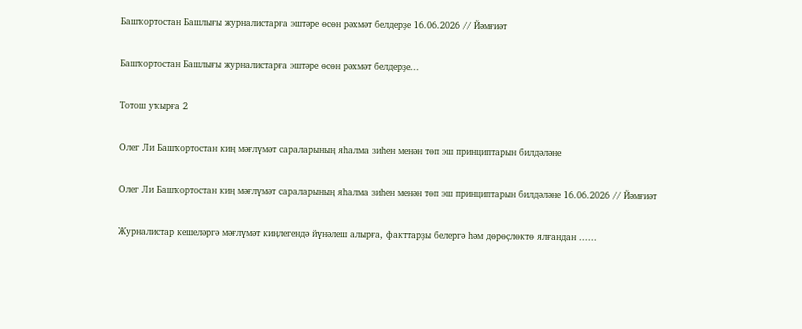Башҡортостан Башлығы журналистарға эштәре өсөн рәхмәт белдерҙе 16.06.2026 // Йәмғиәт

Башҡортостан Башлығы журналистарға эштәре өсөн рәхмәт белдерҙе...

Тотош уҡырға 2

Олег Ли Башҡортостан киң мәғлүмәт сараларының яһалма зиһен менән төп эш принциптарын билдәләне

Олег Ли Башҡортостан киң мәғлүмәт сараларының яһалма зиһен менән төп эш принциптарын билдәләне 16.06.2026 // Йәмғиәт

Журналистар кешеләргә мәғлүмәт киңлегендә йүнәлеш алырға, факттарҙы белергә һәм дөрөҫлөктө ялғандан ......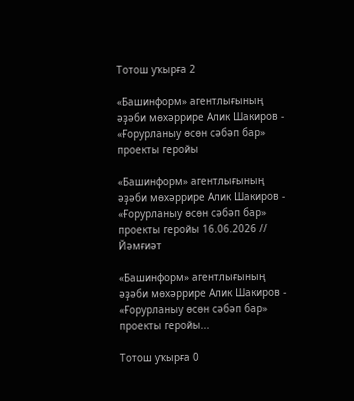Тотош уҡырға 2

«Башинформ» агентлығының әҙәби мөхәррире Алик Шакиров - «Ғорурланыу өсөн сәбәп бар» проекты геройы

«Башинформ» агентлығының әҙәби мөхәррире Алик Шакиров - «Ғорурланыу өсөн сәбәп бар» проекты геройы 16.06.2026 // Йәмғиәт

«Башинформ» агентлығының әҙәби мөхәррире Алик Шакиров - «Ғорурланыу өсөн сәбәп бар» проекты геройы...

Тотош уҡырға 0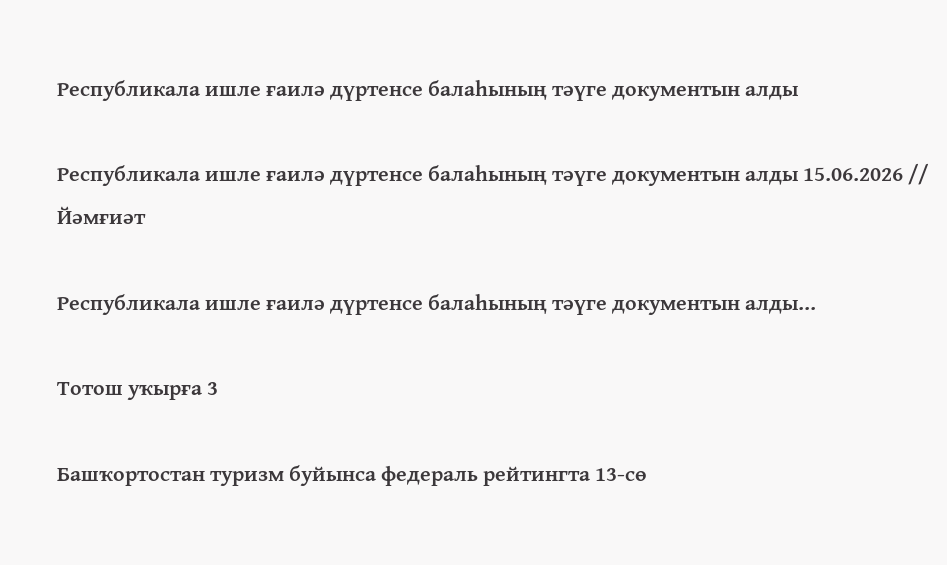Республикала ишле ғаилә дүртенсе балаһының тәүге документын алды

Республикала ишле ғаилә дүртенсе балаһының тәүге документын алды 15.06.2026 // Йәмғиәт

Республикала ишле ғаилә дүртенсе балаһының тәүге документын алды...

Тотош уҡырға 3

Башҡортостан туризм буйынса федераль рейтингта 13-сө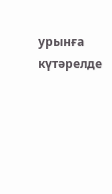урынға күтәрелде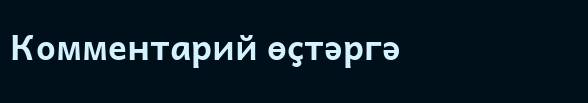Комментарий өҫтәргә